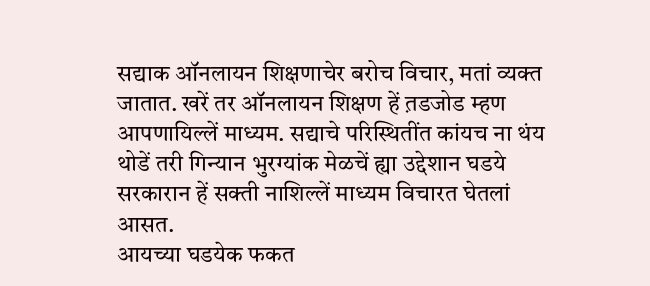सद्याक ऑनलायन शिक्षणाचेर बरोच विचार, मतां व्यक्त जातात. खरें तर ऑनलायन शिक्षण हें त़डजोड म्हण आपणायिल्लें माध्यम. सद्याचे परिस्थितींत कांयच ना थंय थोडें तरी गिन्यान भुरग्यांक मेळचें ह्या उद्देशान घडये सरकारान हें सक्ती नाशिल्लें माध्यम विचारत घेतलां आसत.
आयच्या घडयेक फकत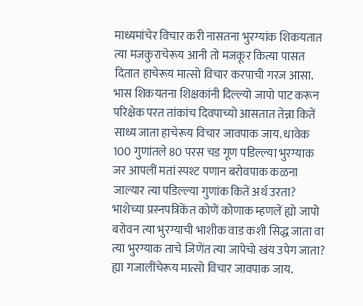माध्यमांचेर विचार करी नासतना भुरग्यांक शिकयतात त्या मजकुराचेरूय आनी तो मजकूर कित्या पासत दितात हाचेरूय मात्सो विचार करपाची गरज आसा. भास शिकयतना शिक्षकांनी दिल्ल्यो जापो पाट करून परिक्षेक परत तांकांच दिवपाच्यो आसतात तेन्ना कितें साध्य जाता हाचेरूय विचार जावपाक जाय. धावेक 100 गुणांतले 80 परस चड गूण पडिल्ल्या भुरग्याक जर आपलीं मतां स्पश्ट पणान बरोवपाक कळना जाल्यार त्या पडिल्ल्या गुणांक कितें अर्थ उरता? भाशेच्या प्रस्नपत्रिकेंत कोणें कोणाक म्हणलें ह्यो जापो बरोवन त्या भुरग्याची भाशीक वाड कशी सिद्ध जाता वा त्या भुरग्याक ताचे जिणेंत त्या जापेचो खंय उपेग जाता? ह्या गजालींचेरूय मात्सो विचार जावपाक जाय.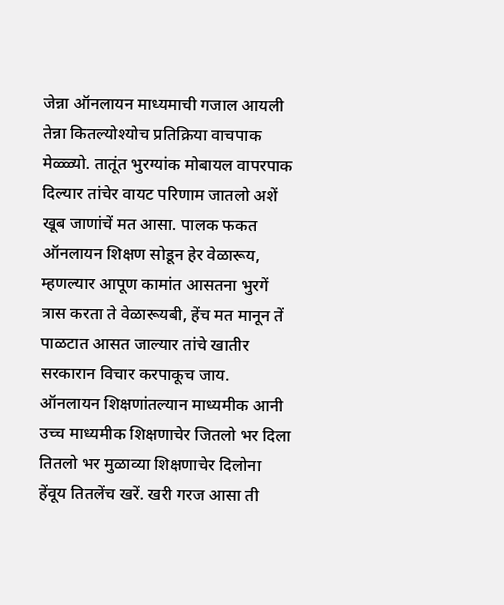जेन्ना ऑनलायन माध्यमाची गजाल आयली तेन्ना कितल्योश्योच प्रतिक्रिया वाचपाक मेळ्ळ्यो. तातूंत भुरग्यांक मोबायल वापरपाक दिल्यार तांचेर वायट परिणाम जातलो अशें खूब जाणांचें मत आसा. पालक फकत ऑनलायन शिक्षण सोडून हेर वेळारूय, म्हणल्यार आपूण कामांत आसतना भुरगें त्रास करता ते वेळारूयबी, हेंच मत मानून तें पाळटात आसत जाल्यार तांचे खातीर सरकारान विचार करपाकूच जाय.
ऑनलायन शिक्षणांतल्यान माध्यमीक आनी उच्च माध्यमीक शिक्षणाचेर जितलो भर दिला तितलो भर मुळाव्या शिक्षणाचेर दिलोना हेंवूय तितलेंच खरें. खरी गरज आसा ती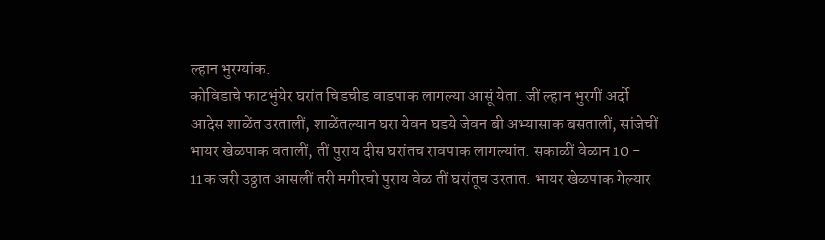ल्हान भुरग्यांक.
कोविडाचे फाटभुंयेर घरांत चिडचीड वाडपाक लागल्या आसूं येता. जीं ल्हान भुरगीं अर्दो आदेस शाळेंत उरतालीं, शाळेंतल्यान घरा येवन घडये जेवन बी अभ्यासाक बसतालीं, सांजेचीं भायर खेळपाक वतालीं, तीं पुराय दीस घरांतच रावपाक लागल्यांत. सकाळीं वेळान 10 - 11क जरी उठ्ठात आसलीं तरी मगीरचो पुराय वेळ तीं घरांतूच उरतात. भायर खेळपाक गेल्यार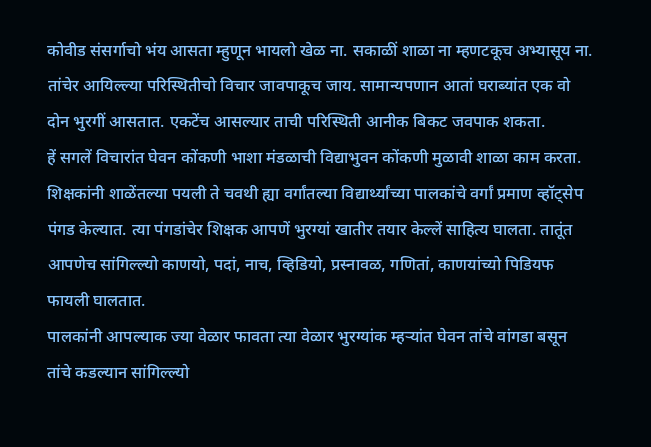कोवीड संसर्गाचो भंय आसता म्हुणून भायलो खेळ ना. सकाळीं शाळा ना म्हणटकूच अभ्यासूय ना. तांचेर आयिल्ल्या परिस्थितीचो विचार जावपाकूच जाय. सामान्यपणान आतां घराब्यांत एक वो दोन भुरगीं आसतात. एकटेंच आसल्यार ताची परिस्थिती आनीक बिकट जवपाक शकता.
हें सगलें विचारांत घेवन कोंकणी भाशा मंडळाची विद्याभुवन कोंकणी मुळावी शाळा काम करता. शिक्षकांनी शाळेंतल्या पयली ते चवथी ह्या वर्गांतल्या विद्यार्थ्यांच्या पालकांचे वर्गां प्रमाण व्हॉट्सेप पंगड केल्यात. त्या पंगडांचेर शिक्षक आपणें भुरग्यां खातीर तयार केल्लें साहित्य घालता. तातूंत आपणेच सांगिल्ल्यो काणयो, पदां, नाच, व्हिडियो, प्रस्नावळ, गणितां, काणयांच्यो पिडियफ फायली घालतात.
पालकांनी आपल्याक ज्या वेळार फावता त्या वेळार भुरग्यांक म्हऱ्यांत घेवन तांचे वांगडा बसून तांचे कडल्यान सांगिल्ल्यो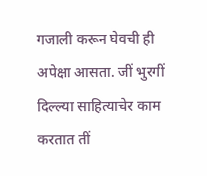गजाली करून घेवची ही अपेक्षा आसता. जीं भुरगीं दिल्ल्या साहित्याचेर काम करतात तीं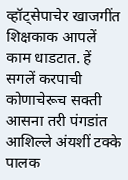व्हॉट्सेपाचेर खाजगींत शिक्षकाक आपलें काम धाडटात. हें सगलें करपाची कोणाचेरूच सक्ती आसना तरी पंगडांत आशिल्ले अंयशीं टक्के पालक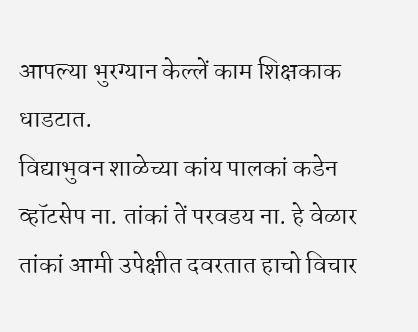आपल्या भुरग्यान केल्लें काम शिक्षकाक धाडटात.
विद्याभुवन शाळेच्या कांय पालकां कडेन व्हॉटसेप ना. तांकां तें परवडय ना. हे वेळार तांकां आमी उपेक्षीत दवरतात हाचो विचार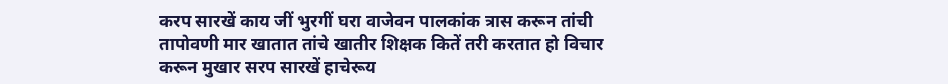करप सारखें काय जीं भुरगीं घरा वाजेवन पालकांक त्रास करून तांची तापोवणी मार खातात तांचे खातीर शिक्षक कितें तरी करतात हो विचार करून मुखार सरप सारखें हाचेरूय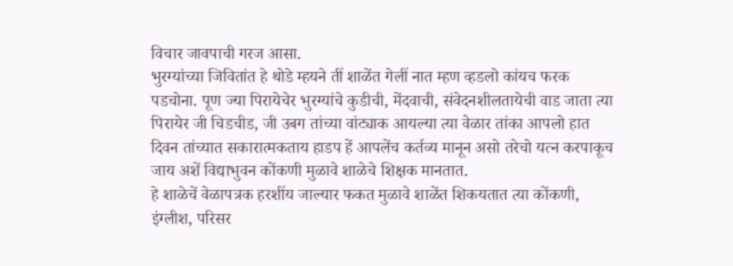विचार जावपाची गरज आसा.
भुरग्यांच्या जिवितांत हे थोडे म्हयने तीं शाळेंत गेलीं नात म्हण व्हडलो कांयच फरक पडचोना. पूण ज्या पिरायेचेर भुरग्यांचे कुडीची, मेंदवाची, संवेदनशीलतायेची वाड जाता त्या पिरायेर जी चिडचीड, जी उबग तांच्या वांट्याक आयल्या त्या वेळार तांका आपलो हात दिवन तांच्यात सकारात्मकताय हाडप हें आपलेंच कर्तव्य मानून असो तरेचो यत्न करपाकूच जाय अशें विद्याभुवन कोंकणी मुळावे शाळेचे शिक्षक मानतात.
हे शाळेचें वेळापत्रक हरशींय जाल्यार फकत मुळावे शाळेंत शिकयतात त्या कोंकणी, इंग्लीश, परिसर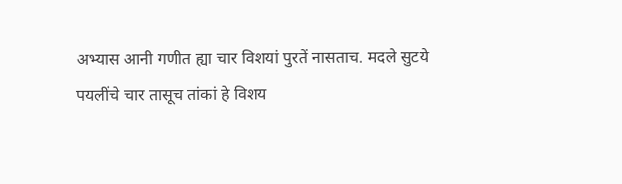अभ्यास आनी गणीत ह्या चार विशयां पुरतें नासताच. मदले सुटये पयलींचे चार तासूच तांकां हे विशय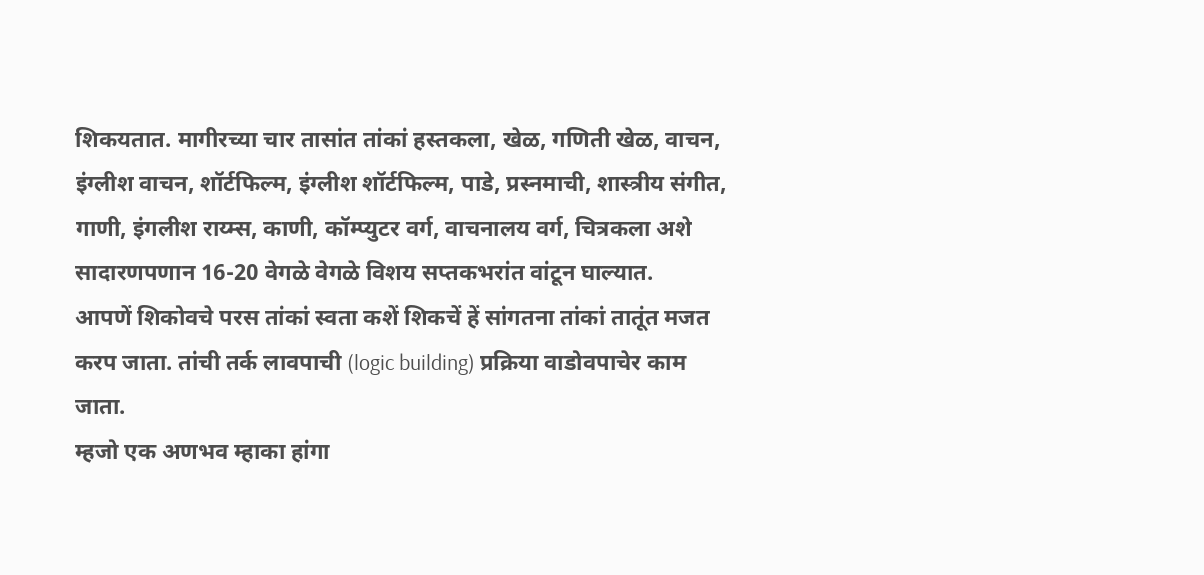शिकयतात. मागीरच्या चार तासांत तांकां हस्तकला, खेळ, गणिती खेळ, वाचन, इंग्लीश वाचन, शॉर्टफिल्म, इंग्लीश शॉर्टफिल्म, पाडे, प्रस्नमाची, शास्त्रीय संगीत, गाणी, इंगलीश राय्म्स, काणी, कॉम्प्युटर वर्ग, वाचनालय वर्ग, चित्रकला अशे सादारणपणान 16-20 वेगळे वेगळे विशय सप्तकभरांत वांटून घाल्यात.
आपणें शिकोवचे परस तांकां स्वता कशें शिकचें हें सांगतना तांकां तातूंत मजत करप जाता. तांची तर्क लावपाची (logic building) प्रक्रिया वाडोवपाचेर काम जाता.
म्हजो एक अणभव म्हाका हांगा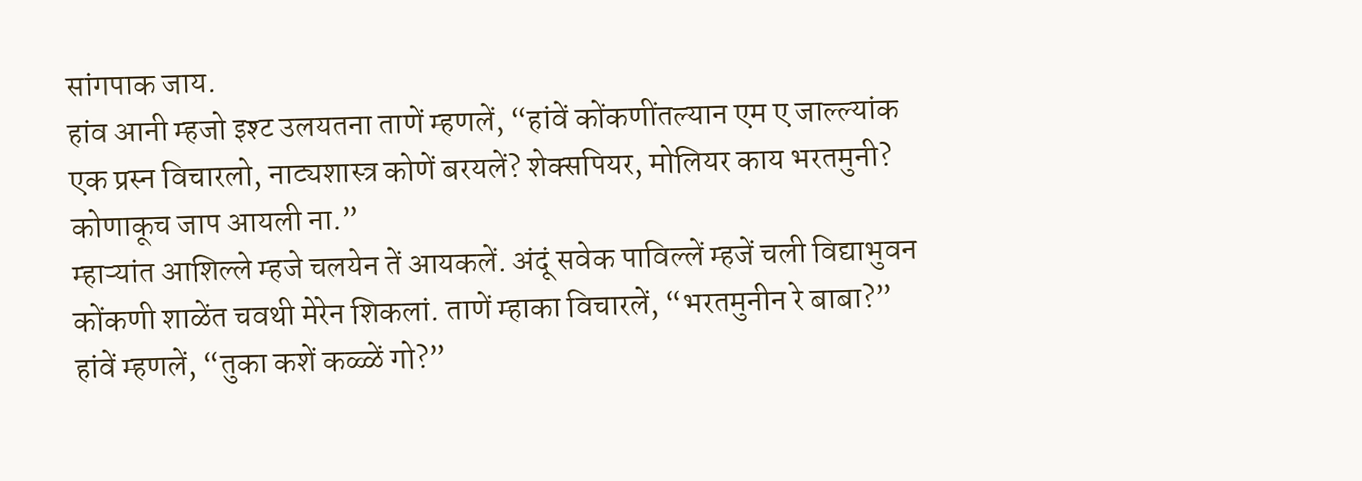सांगपाक जाय.
हांव आनी म्हजो इश्ट उलयतना ताणें म्हणलें, “हांवें कोंकणींतल्यान एम ए जाल्ल्यांक एक प्रस्न विचारलो, नाट्यशास्त्र कोणें बरयलें? शेक्सपियर, मोलियर काय भरतमुनी? कोणाकूच जाप आयली ना.”
म्हाऱ्यांत आशिल्ले म्हजे चलयेन तें आयकलें. अंदूं सवेक पाविल्लें म्हजें चली विद्याभुवन कोंकणी शाळेंत चवथी मेरेन शिकलां. ताणें म्हाका विचारलें, “भरतमुनीन रे बाबा?”
हांवें म्हणलें, “तुका कशें कळ्ळें गो?”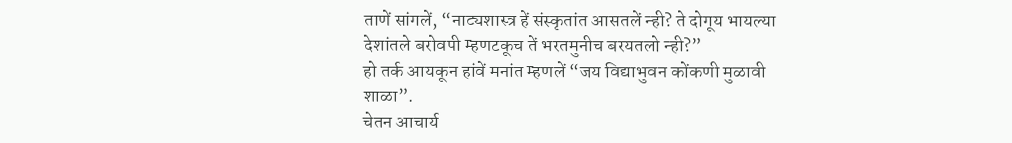ताणें सांगलें, “नाट्यशास्त्र हें संस्कृतांत आसतलें न्ही? ते दोगूय भायल्या देशांतले बरोवपी म्हणटकूच तें भरतमुनीच बरयतलो न्ही?”
हो तर्क आयकून हांवें मनांत म्हणलें “जय विद्याभुवन कोंकणी मुळावी शाळा”.
चेतन आचार्य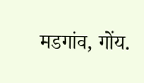मडगांव, गोंय.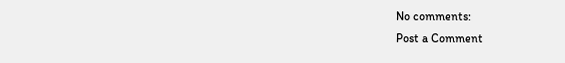No comments:
Post a Comment